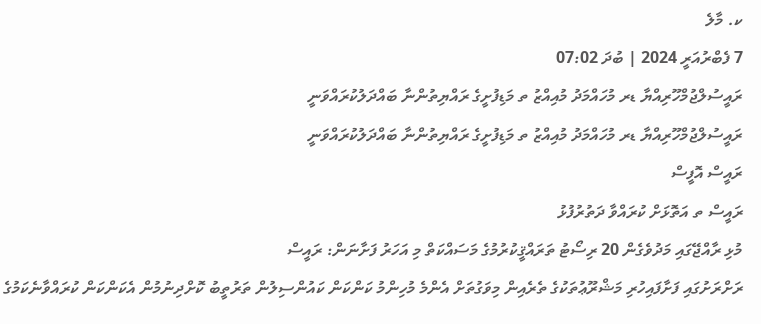ކ. މާލެ
7 ފެބްރުއަރީ 2024 | ބުދަ 07:02
ރައީސުލްޖުމްހޫރިއްޔާ ޑރ މުހައްމަދު މުއިއްޒު ތ މަޑިފުށީގެ ރައްޔިތުންނާ ބައްދަލުކުރައްވަނީ
ރައީސުލްޖުމްހޫރިއްޔާ ޑރ މުހައްމަދު މުއިއްޒު ތ މަޑިފުށީގެ ރައްޔިތުންނާ ބައްދަލުކުރައްވަނީ
ރައީސް އޮފީސް
ރައީސް ތ އަތޮޅަށް ކުރައްވާ ދަތުރުފުޅު
މުޅި ރާއްޖޭގައި މަދުވެގެން 20 ރިސޯޓު ތަރައްޤީކުރުމުގެ މަސައްކަތް މި އަހަރު ފަށާނަން: ރައީސް
ރަށްރަށުގައި ފަށާފައިހުރި މަޝްރޫޢުތަކުގެ ތެރެއިން މިވަގުތަށް އެންމެ މުހިންމު ކަންކަން ކައުންސިލުން ތަރުތީބު ކޮށްދިނުމުން އެކަންކަން ކުރައްވާނެކަމުގެ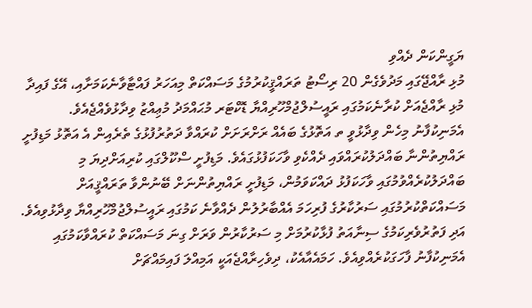ޔަގީންކަން ދެއްވި
މުޅި ރާއްޖޭގައި މަދުވެގެން 20 ރިސޯޓު ތަރައްޤީކުރުމުގެ މަސައްކަތް މިއަހަރު ފައްޓާވާނެކަމަށާއި، އޭގެ ފައިދާ މުޅި ރާއްޖެއަށް ކުރާނެކަމުގައި ރައީސުލްޖުމްހޫރިއްޔާ ޑޮކްޓަރ މުޙައްމަދު މުޢިއްޒު ވިދާޅުވެއްޖެއެވެ.
އެމަނިކުފާނު މިހެން ވިދާޅުވީ ތ އަތޮޅުގެ ބައެއް ރަށްރަށަށް ކުރައްވާ ދަތުރުފުޅުގެ ތެރެއިން އެ އަތޮޅު މަޑިފުށީ ރައްޔިތުންނާ ބައްދަލުކުރައްވައި ދެއްކެވި ވާހަކަފުޅުގައެވެ. މަޑިފުށީ ސްކޫލްގައި ކުރިއަށްދިޔަ މި ބައްދަލުކުރެއްވުމުގައި ވާހަކަފުޅު ދައްކަވަމުން، މަޑިފުށީ ރައްޔިތުންނަށް ބޭނުންވާ ތަރައްޤީއަށް މަސައްކަތްކުރުމުގައި ސަރުކާރުގެ ފުރިހަމަ އެއްބާރުލުން ދެއްވާނެ ކަމުގައި ރައީސުލްޖުމްހޫރިއްޔާ ވިދާޅުވިއެވެ. އަދި ފަތުރުވެރިކަމުގެ ސިނާއަތު ފުޅާކުރުމަށް މި ސަރުކާރުން ވަރަށް ގިނަ މަސައްކަތް ކުރައްވާކަމުގައި އެމަނިކުފާނު ފާހަގަކުރެއްވިއެވެ. ހަމައެއާއެކު، ދިވެހިރާއްޖެއަކީ އަމިއްލަ ފައިމައްޗަށް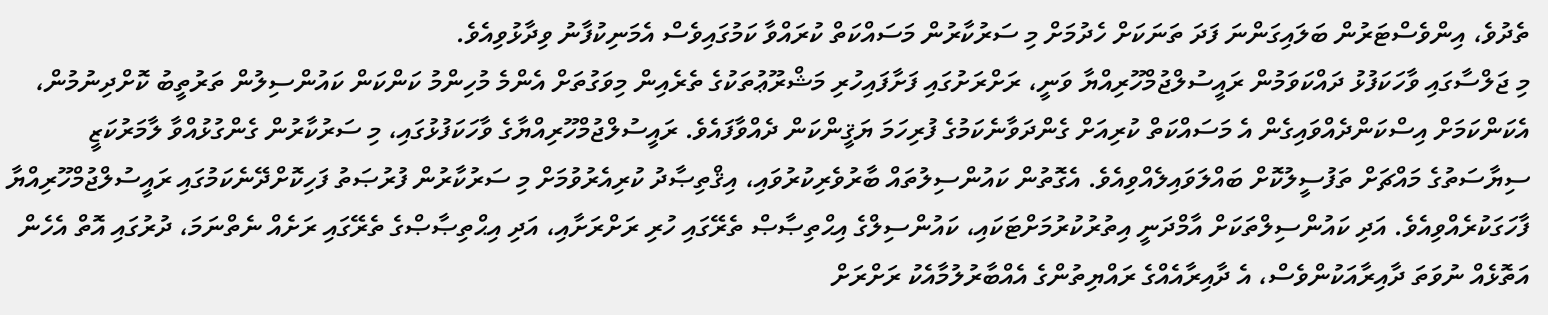ތެދުވެ، އިންވެސްޓަރުން ބަލައިގަންނަ ފަދަ ތަނަކަށް ހެދުމަށް މި ސަރުކާރުން މަސައްކަތް ކުރައްވާ ކަމުގައިވެސް އެމަނިކުފާނު ވިދާޅުވިއެވެ.
މި ޖަލްސާގައި ވާހަކަފުޅު ދައްކަވަމުން ރައީސުލްޖުމްހޫރިއްޔާ ވަނީ، ރަށްރަށުގައި ފަށާފައިހުރި މަޝްރޫޢުތަކުގެ ތެރެއިން މިވަގުތަށް އެންމެ މުހިންމު ކަންކަން ކައުންސިލުން ތަރުތީބު ކޮށްދިނުމުން، އެކަންކަމަށް އިސްކަންދެއްވައިގެން އެ މަސައްކަތް ކުރިއަށް ގެންދަވާނެކަމުގެ ފުރިހަމަ ޔަޤީންކަން ދެއްވާފައެވެ. ރައީސުލްޖުމްހޫރިއްޔާގެ ވާހަކަފުޅުގައި، މި ސަރުކާރުން ގެންގުޅުއްވާ ލާމަރުކަޒީ ސިޔާސަތުގެ މައްޗަށް ތަފުސީލުކޮށް ބައްލަވައިލެއްވިއެވެ. އެގޮތުން ކައުންސިލުތައް ބާރުވެރިކުރުވައި، އިޤްތިޞާދު ކުރިއެރުވުމަށް މި ސަރުކާރުން ފުރުޞަތު ފަހިކޮށްދޭނެކަމުގައި ރައީސުލްޖުމްހޫރިއްޔާ ފާހަގަކުރެއްވިއެވެ. އަދި ކައުންސިލްތަކަށް އާމްދަނީ އިތުރުކުރުމަށްޓަކައި، ކައުންސިލްގެ އިޙްތިޞާޞް ތެރޭގައި ހުރި ރަށްރަށާއި، އަދި އިޙްތިޞާޞްގެ ތެރޭގައި ރަށެއް ނެތްނަމަ، ދުރުގައި އޮތް އެހެން އަތޮޅެއް ނުވަތަ ދާއިރާއަކުންވެސް، އެ ދާއިރާއެއްގެ ރައްޔިތުންގެ އެއްބާރުލުމާއެކު ރަށްރަށް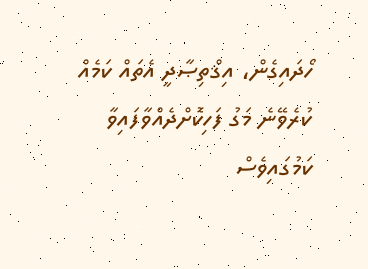ހޯދައިގެން، އިޤްތިޞާދީ އެތައް ކަމެއް ކުރެވޭނެ މަގު ފަހިކޮށްދެއްވާފައިވާ ކަމުގައިވެސް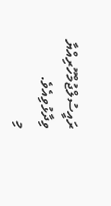ރައީސުލްޖުމްހޫރިއްޔާ ވިދާޅުވިއެވެ.
މި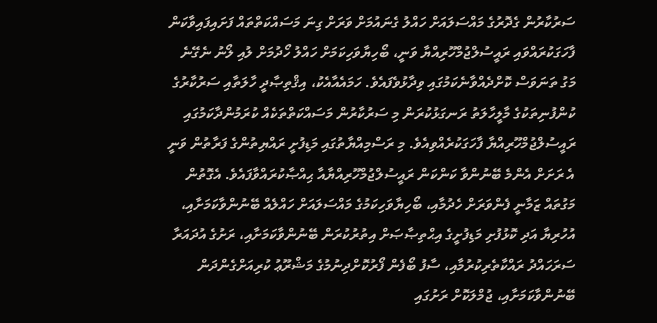ސަރުކާރުން ގެދޮރުގެ މައްސަލައަށް ހައްލު ގެނައުމަށް ވަރަށް ގިނަ މަސައްކަތްތައް ފަށައިފައިވާކަން ފާހަގަކުރައްވައި ރައީސުލްޖުމްހޫރިއްޔާ ވަނީ، ބޯހިޔާވަހިކަމަށް ހައްލު ހޯދުމަށް ލުއި ލޯނު ނެގޭނެ މަގު ތަނަވަސް ކޮށްދެއްވާނެކަމުގައި ވިދާޅުވެފައެވެ. ހަމައެއާއެކު، އިޤްތިޞާދީ ހާލަތާއި ސަރުކާރުގެ ކުންފުނިތަކުގެ މާލީހާލަތު ރަނގަޅުކުރަން މި ސަރުކާރުން މަސައްކަތްތަކެއް ކުރަމުންދާކަމުގައި ރައީސުލްޖުމްހޫރިއްޔާ ފާހަގަކުރެއްވިއެވެ. މި ރަސްމިއްޔާތުގައި މަޑިފުށީ ރައްޔިތުންގެ ފަރާތުން ވަނީ އެ ރަށަށް އެންމެ ބޭނުންވާ ކަންކަން ރައީސުލްޖުމްހޫރިއްޔާއާ ޙިއްޞާކުރައްވާފައެވެ. އެގޮތުން މަގުތައް ޒަމާނީ ފެންވަރަށް ހެދުމާއި، ބޯހިޔާވަހިކަމުގެ މައްސަލައަށް ހައްލެއް ބޭނުންވާކަމަށާއި، އުހުރިޔާ އަދި ކޮޅުފުށި މަޑިފުށީގެ އިޙްތިޞާޞަށް އިތުރުކުރަން ބޭނުންވާކަމަށާއި، ރަށުގެ އުދައަރާ ސަރަހައްދު ރައްކާތެރިކުރުމާއި، ސާފު ބޯފެން ފޯރުކޮށްދިނުމުގެ މަޝްރޫޢު ކުރިއަށްގެންދަން ބޭނުންވާކަމަށާއި، ޖުމްލަކޮށް ރަށުގައި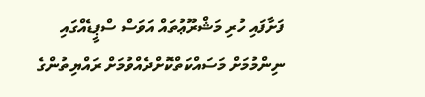ފަށާފައި ހުރި މަޝްރޫޢުތައް އަވަސް ސްޕީޑެއްގައި ނިންމުމަށް މަސައްކަތްކޮށްދެއްވުމަށް ރައްޔިތުންގެ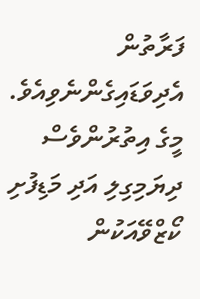ފަރާތުން އެދިވަޑައިގެންނެވިއެވެ. މީގެ އިތުރުންވެސް ދިޔަމިގިލި އަދި މަޑިފުށި ކޯޒްވޭއަކުން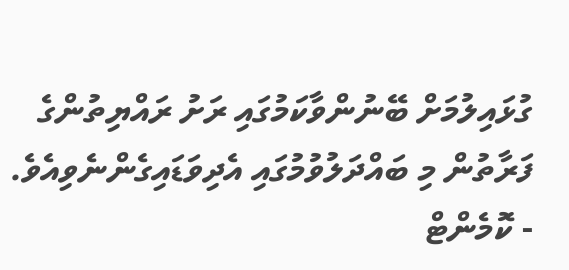ގުޅައިލުމަށް ބޭނުންވާކަމުގައި ރަށު ރައްޔިތުންގެ ފަރާތުން މި ބައްދަލުވުމުގައި އެދިވަޑައިގެންނެވިއެވެ.
- ކޮމެންޓް